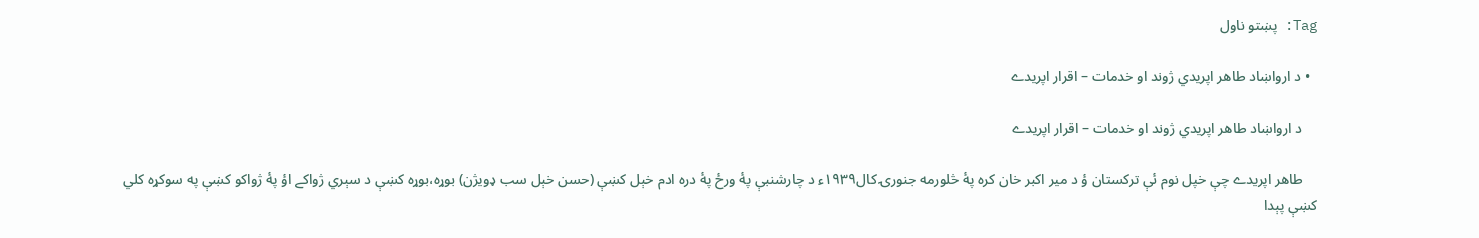Tag: پښتو ناول

  • د ارواښاد طاهر اپريدي ژوند او خدمات – اقرار اپريدے

    د ارواښاد طاهر اپريدي ژوند او خدمات – اقرار اپريدے

    طاهر اپريدے چې خپل نوم ئې ترکستان ؤ د مير اکبر خان کره پۀ څلورمه جنورۍ کال۱۹۳۹ء د چارشنبې پۀ ورځ پۀ دره ادم خېل کښې (حسن خېل سب ډويژن) بوړه،بوړه کښې د سېري ژواکے اؤ پۀ ژواکو کښې په سوکړه کلي کښې پېدا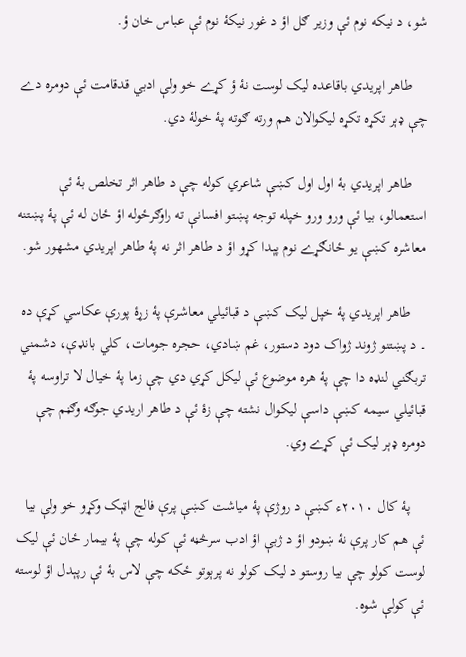شو، د نيکه نوم ئې وزير ګل اؤ د غور نيکۀ نوم ئې عباس خان ؤ.

    طاهر اپريدي باقاعده ليک لوست نۀ ؤ کړے خو ولې ادبي قدقامت ئې دومره دے چې ډېر تکړه تکړه ليکوالان هم ورته ګوته پۀ خولۀ دي.

    طاهر اپريدي بۀ اول اول کښې شاعري کوله چې د طاهر اثر تخلص بۀ ئې استعمالو، بيا ئې ورو ورو خپله توجه پښتو افسانې ته راوګرځوله اؤ ځان له ئې پۀ پښتنه معاشره کښې يو ځانګړے نوم پېدا کړو اؤ د طاهر اثر نه پۀ طاهر اپريدي مشهور شو.

    طاهر اپريدي پۀ خپل ليک کښې د قبائيلي معاشرې پۀ زړۀ پورې عکاسي کړې ده ۔ د پښتنو ژوند ژواک دود دستور، غم ښادي، حجره جومات، کلي بانډې، دشمني تربګني لنډه دا چې پۀ هره موضوع ئې ليکل کړي دي چې زما پۀ خيال لا تراوسه پۀ قبائيلي سيمه کښې داسې ليکوال نشته چې زۀ ئې د طاهر اريدي جوګه وګڼم چې دومره ډېر ليک ئې کړے وي.

    پۀ کال ۲۰۱۰ء کښې د روژې پۀ مياشت کښې پرې فالج اټېک وکړو خو ولې بيا ئې هم کار پرې نۀ ښودو اؤ د ژبې اؤ ادب سرڅڼه ئې کوله چې پۀ بيمار ځان ئې ليک لوست کولو چې بيا روستو د ليک کولو نه پرېوتو ځکه چې لاس بۀ ئې رپېدل اؤ لوسته ئې کولې شوه.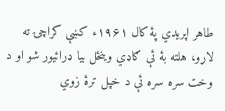طاهر اپريدي پۀ کال ۱۹۶۱ء کښې کراچۍ ته لاړو، هلته بۀ ئې ګاډي وينځل بيا ډرائيور شو او د وخت سره سره ئې د خپل ترۀ زوي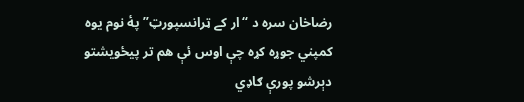رضاخان سره د “ار کے ټرانسپورټ” پۀ نوم يوه کمپني جوړه کړه چې اوس ئې هم تر پيځويشتو دېرشو پورې ګاډي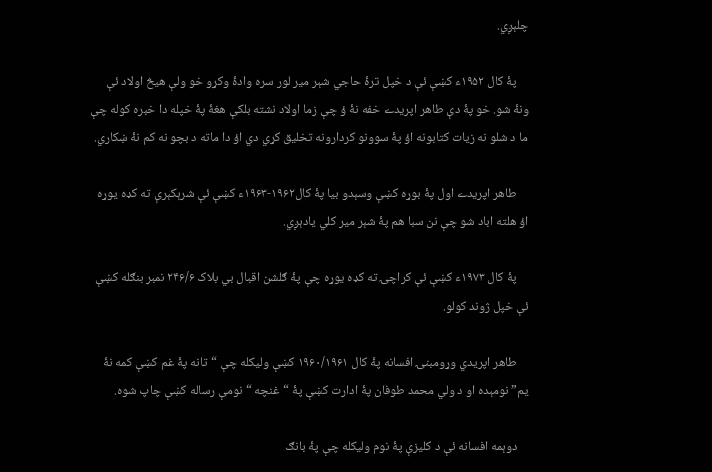چلېږي.

    پۀ کال ۱۹۵۲ء کښې ئې د خپل ترۀ حاجي شېر مير لور سره وادۀ وکړو خو ولې هيڅ اولاد ئې ونۀ شو. خو پۀ دې طاهر اپريدے خفه نۀ ؤ چې زما اولاد نشته بلکې هغۀ پۀ خپله دا خبره کوله چې ما د شلو نه زيات کتابونه اؤ پۀ سوونو کردارونه تخليق کړي دي اؤ دا ماته د بچو نه کم نۀ ښکاري.

    طاهر اپريدے اول پۀ بوړه کښې وسېدو بيا پۀ کال۱۹۶۲-۱۹۶۳ء کښې ئې شرېکېرې ته کډه يوړه اؤ هلته اباد شو چې نن سبا هم پۀ شېر مير کلي يادېږي.

    پۀ کال ۱۹۷۳ء کښې ئې کراچۍ ته کډه يوړه چې پۀ ګلشن اقبال بي بلاک ۲۴۶/۶ نمبر بنګله کښې ئې خپل ژوند کولو.

    طاهر اپريدي وړومبنۍ افسانه پۀ کال ۱۹۶۰/۱۹۶۱ کښې وليکله چې “تانه پۀ غم کښې کمه نۀ يم” نومېده او د ولي محمد طوفان پۀ ادارت کښې پۀ “غنچه “نومې رساله کښې چاپ شوه.

    دوېمه افسانه ئې د کليزې پۀ نوم وليکله چې پۀ بانګ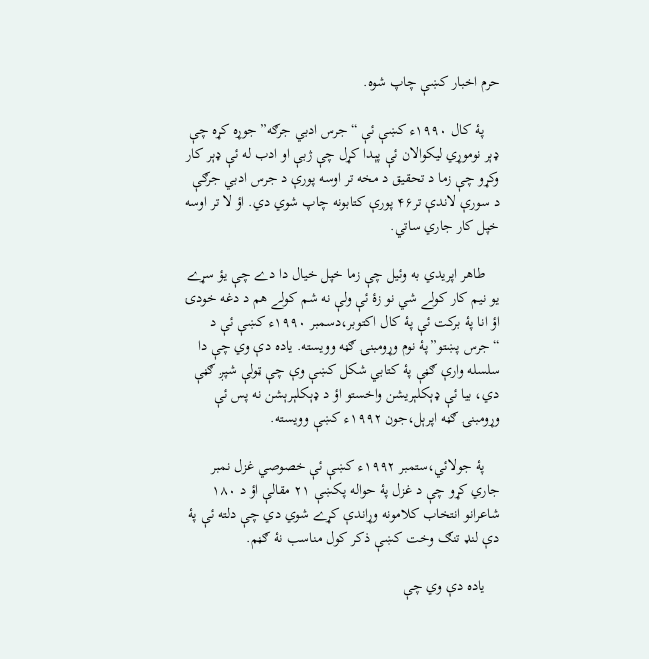حرم اخبار کښې چاپ شوه.

    پۀ کال ۱۹۹۰ء کښې ئې “جرس ادبي جرګه”جوړه کړه چې ډېر نوموړي ليکوالان ئې پېدا کړل چې ژبې او ادب له ئې ډېر کار وکړو چې زما د تحقيق د مخه تر اوسه پورې د جرس ادبي جرګې د سورې لاندې تر۴۶ پورې کتابونه چاپ شوي دي. اؤ لا تر اوسه خپل کار جاري ساتي.

    طاهر اپريدي به وئيل چې زما خپل خيال دا دے چې يؤ سړے يو نيم کار کولے شي نو زۀ ئې ولې نه شم کولے هم د دغه خودۍ اؤ انا پۀ برکت ئې پۀ کال اکتوبر،دسمبر ۱۹۹۰ء کښې ئې د “جرس پښتو”پۀ نوم وړومبنۍ ګڼه وويسته. ياده دې وي چې دا سلسله وارې ګڼې پۀ کتابي شکل کښې وې چې ټولې شپږ ګڼې دي، بيا ئې ډېکلېريشن واخستو اؤ د ډېکلېرېشن نه پس ئې وړومبنۍ ګڼه اپرېل،جون ۱۹۹۲ء کښې وويسته.

    پۀ جولائي،ستمبر ۱۹۹۲ء کښې ئې خصوصي غزل نمبر جاري کړو چې د غزل پۀ حواله پکښې ۲۱ مقالې اؤ د ۱۸۰ شاعرانو انتخاب کلامونه وړاندې کړے شوي دي چې دلته ئې پۀ دې لنډ تنګ وخت کښې ذکر کول مناسب نۀ ګڼم.

    ياده دې وي چې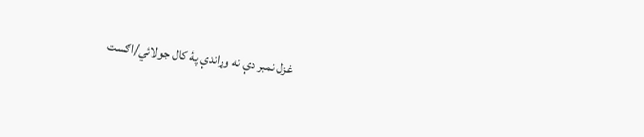غزل نمبر دې نه وړاندې پۀ کال جولائي/اګست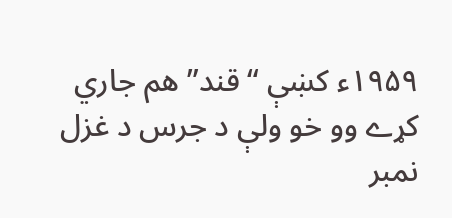۱۹۵۹ء کښې “قند” هم جاري کړے وو خو ولې د جرس د غزل نمبر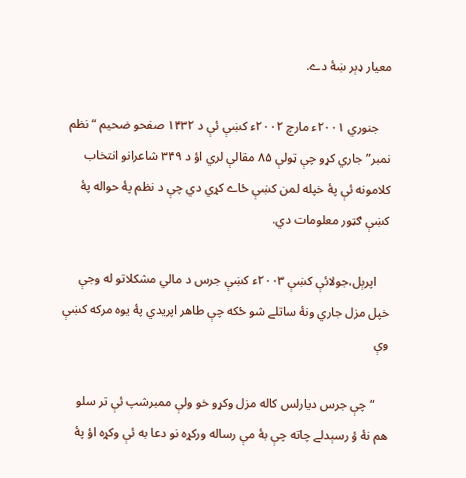معيار ډېر ښۀ دے.

    جنوري ۲۰۰۱ء مارچ ۲۰۰۲ء کښې ئې د ۱۴۳۲ صفحو ضحيم “نظم نمبر” جاري کړو چې ټولې ۸۵ مقالې لري اؤ د ۳۴۹ شاعرانو انتخاب کلامونه ئې پۀ خپله لمن کښې ځاے کړي دي چې د نظم پۀ حواله پۀ کښې ګټور معلومات دي.

    اپرېل،جولائې کښې ۲۰۰۳ء کښې جرس د مالي مشکلاتو له وجې خپل مزل جاري ونۀ ساتلے شو ځکه چې طاهر اپريدي پۀ يوه مرکه کښې وې

    “چې جرس ديارلس کاله مزل وکړو خو ولې ممبرشپ ئې تر سلو هم نۀ ؤ رسېدلے چاته چې بۀ مې رساله ورکړه نو دعا به ئې وکړه اؤ پۀ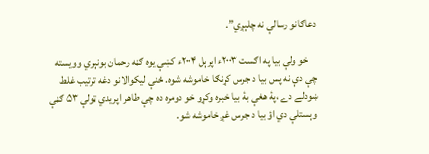دعاګانو رسالې نه چلېږي”.

    خو ولې بيا په اګست ۲۰۰۳ء اپرېل ۲۰۰۴ء کښې يوه ګڼه رحمان بونېري وويسته چې دې نه پس بيا د جرس کړنګا خاموشه شوه. ځنې ليکوالانو دغه ترتيب غلط ښودلے دے ،پۀ هغې بۀ بيا خبره وکړو خو دومره ده چې طاهر اپريدي ټولې ۵۳ ګڼې وېستلې دي اؤ بيا د جرس غږ خاموشه شو.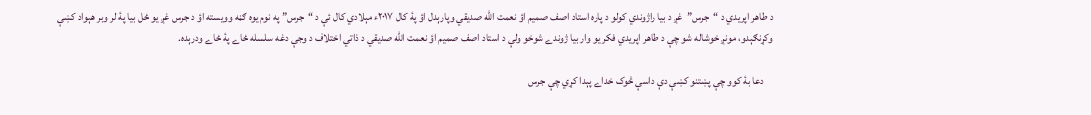د طاهر اپريدي د “جرس”غږ د بيا راژوندي کولو د پاره استاد اصف صميم اؤ نعمت الله صديقي وپارېدل اؤ پۀ کال ۲۰۱۷ء مېلادي کال ئې د “جرس” په نوم يوه ګڼه وويسته اؤ د جرس غږ يو ځل بيا پۀ لر وبر هېواد کښې وکړنګېدو، مونږ خوشاله شو چې د طاهر اپريدي فکر يو وار بيا ژوندے شوخو ولې د استاد اصف صميم اؤ نعمت الله صديقي د ذاتي اختلاف د وجې دغه سلسله ځاے پۀ ځاے ودرېده.

    دعا بۀ کوو چې پښتنو کښې دې داسې څوک خداے پېدا کړي چې جرس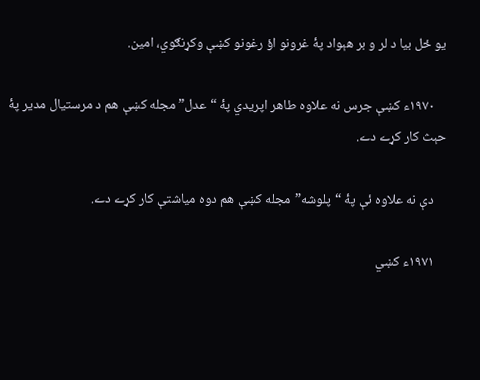يو ځل بيا د لر و بر هېواد پۀ غرونو اؤ رغونو کښې وکړنګوي، امين.

    ۱۹۷۰ء کښې جرس نه علاوه طاهر اپريدي پۀ “عدل” مجله کښې هم د مرستيال مدير پۀ حېث کار کړے دے.

    دې نه علاوه ئې پۀ “پلوشه”مجله کښې هم دوه مياشتې کار کړے دے.

    ۱۹۷۱ء کښي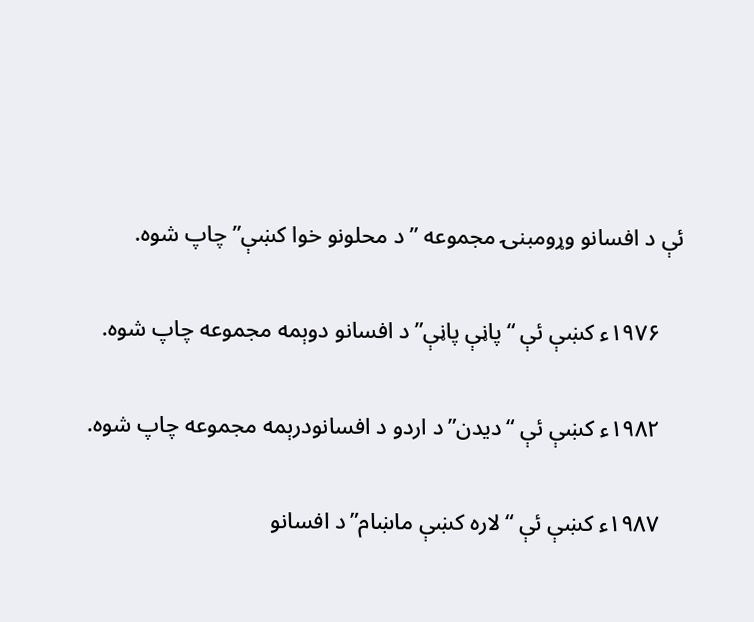ئې د افسانو وړومبنۍ مجموعه ” د محلونو خوا کښې”چاپ شوه.

    ۱۹۷۶ء کښې ئې “پاڼې پاڼې”د افسانو دوېمه مجموعه چاپ شوه.

    ۱۹۸۲ء کښې ئې “ديدن”د اردو د افسانودرېمه مجموعه چاپ شوه.

    ۱۹۸۷ء کښې ئې “لاره کښې ماښام”د افسانو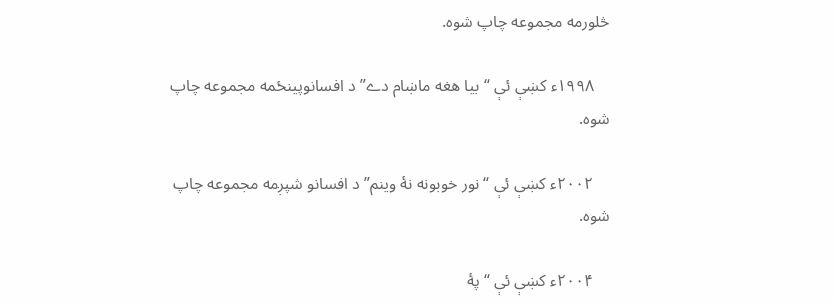څلورمه مجموعه چاپ شوه.

    ۱۹۹۸ء کښې ئې “بيا هغه ماښام دے”د افسانوپينځمه مجموعه چاپ شوه.

    ۲۰۰۲ء کښې ئې “نور خوبونه نۀ وينم”د افسانو شپږمه مجموعه چاپ شوه.

    ۲۰۰۴ء کښې ئې “پۀ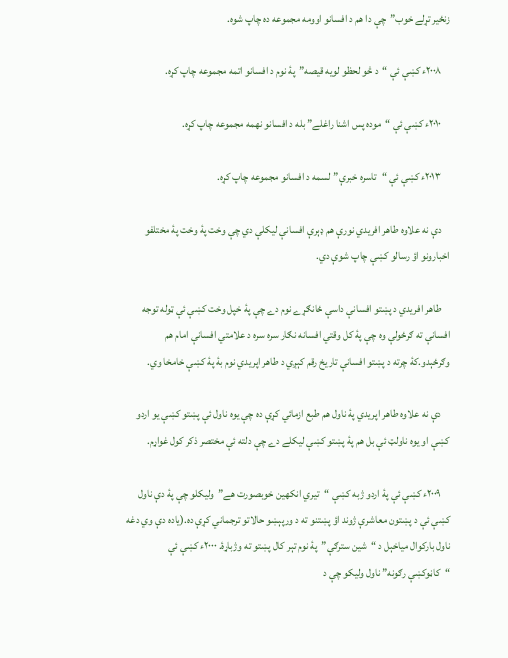زنځير تړلے خوب”چې دا هم د افسانو اوومه مجموعه ده چاپ شوه.

    ۲۰۰۸ء کښې ئې “د څو لحظو لويه قيصه”پۀ نوم د افسانو اتمه مجموعه چاپ کړه.

    ۲۰۱۰ء کښې ئې “موده پس اشنا راغلے” بله د افسانو نهمه مجموعه چاپ کړه.

    ۲۰۱۳ء کښې ئې “تاسره خبرې”لسمه د افسانو مجموعه چاپ کړه.

    دې نه علاوه طاهر افريدي نورې هم ډېرې افسانې ليکلې دي چې وخت پۀ وخت پۀ مختلفو اخبارونو اؤ رسالو کښې چاپ شوې دي.

    طاهر افريدي د پښتو افسانې داسې ځانګړے نوم دے چې پۀ خپل وخت کښې ئې ټوله توجه افسانې ته ګرځولې وه چې پۀ کل وقتي افسانه نګار سره سره د علامتي افسانې امام هم وګرځېدو.کۀ چرته د پښتو افسانې تاريخ رقم کېږي د طاهر اپريدي نوم بۀ پۀ کښې خامخا وي.

    دې نه علاوه طاهر اپريدي پۀ ناول هم طبع ازمائي کړې ده چې يوه ناول ئې پښتو کښې يو اردو کښې او يوه ناولټ ئې بل هم پۀ پښتو کښې ليکلے دے چې دلته ئې مختصر ذکر کول غواړم.

    ۲۰۰۹ء کښې ئې پۀ اردو ژبه کښې “تيري انکهين خوبصورت هے”وليکلو چې پۀ دې ناول کښې ئې د پښتون معاشرې ژوند اؤ پښتنو ته د ورپېښو حالاتو ترجماني کړې ده.(ياده دې وي دغه ناول بارکوال مياخېل د “شين سترګې”پۀ نوم تېر کال پښتو ته وژباړۀ. ۲۰۰۰ء کښې ئې “کاڼوکښې رګونه” ناول وليکو چې د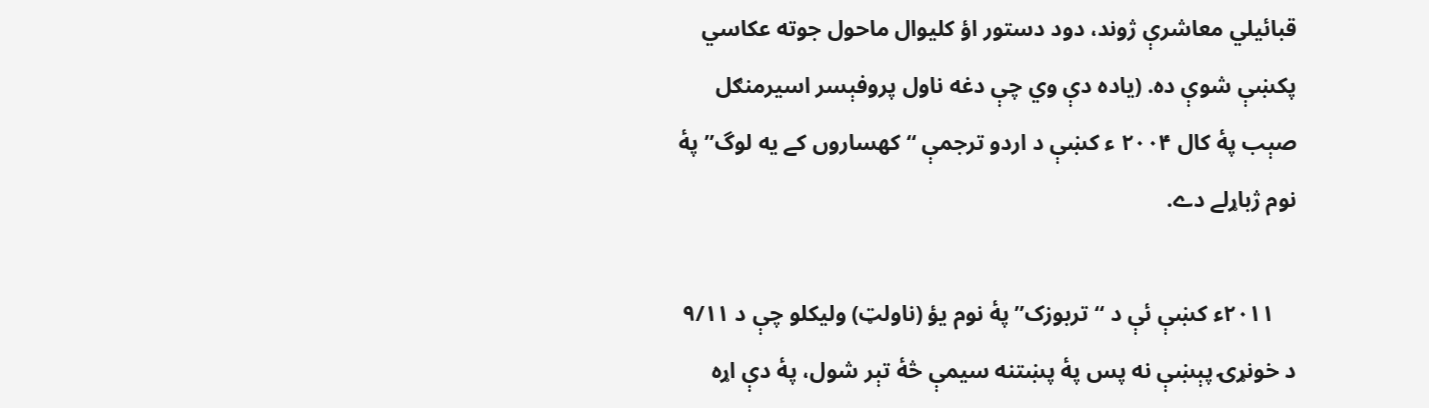قبائيلي معاشرې ژوند، دود دستور اؤ کليوال ماحول جوته عکاسي پکښې شوې ده. (ياده دې وي چې دغه ناول پروفېسر اسيرمنګل صېب پۀ کال ۲۰۰۴ ء کښې د اردو ترجمې “کهساروں کے يه لوگ” پۀ نوم ژباړلے دے.

    ۲۰۱۱ء کښې ئې د “تربوزک”پۀ نوم يؤ (ناولټ) وليکلو چې د ۹/۱۱ د خونړۍ پېښې نه پس پۀ پښتنه سيمې څۀ تېر شول، پۀ دې اړه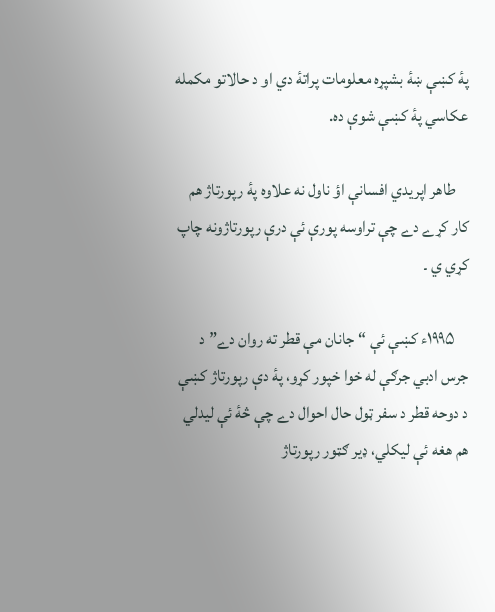پۀ کښې ښۀ بشپړه معلومات پراتۀ دي او د حالاتو مکمله عکاسي پۀ کښې شوې ده.

    طاهر اپريدي افسانې اؤ ناول نه علاوه پۀ رپورتاژ هم کار کړے دے چې تراوسه پورې ئې درې رپورتاژونه چاپ کړي ي ۔

    ۱۹۹۵ء کښې ئې “جانان مې قطر ته روان دے”د جرس ادبي جرګې له خوا خپور کړو، پۀ دې رپورتاژ کښې د دوحه قطر د سفر ټول حال احوال دے چې څۀ ئې ليدلي هم هغه ئې ليکلي، ډير ګټور رپورتاژ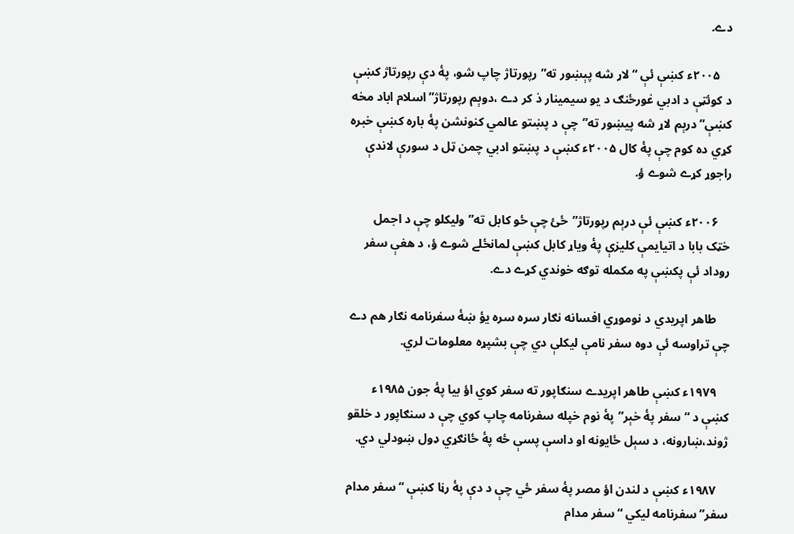دے.

    ۲۰۰۵ء کښې ئې “لاړ شه پېښور ته”رپورتاژ چاپ شو، پۀ دې رپورتاژ کښې د کوئټې د ادبي غورځنګ د يو سيمينار ذ کر دے ،دوېم رپورتاژ”اسلام اباد مخه کښې”درېم لاړ شه پيښور ته”چې د پښتو عالمي کنونشن پۀ باره کښې خبره کړي ده کوم چې پۀ کال ۲۰۰۵ء کښې د پښتو ادبي چمن ټل د سورې لاندې راجوړ کړے شوے ؤ.

    ۲۰۰۶ء کښې ئې درېم رپورتاژ”ځئ چې ځو کابل ته”وليکلو چې د اجمل خټک بابا د اتيايمې کليزې پۀ وياړ کابل کښې لمانځلے شوے ؤ، د هغې سفر روداد ئې پکښې په مکمله توګه خوندي کړے دے.

    طاهر اپريدي د نوموړي افسانه نګار سره سره يؤ ښۀ سفرنامه نګار هم دے چې تراوسه ئې دوه سفر نامې ليکلې دي چې بشپړه معلومات لري.

    ۱۹۷۹ء کښې طاهر اپريدے سنګاپور ته سفر کوي اؤ بيا پۀ جون ۱۹۸۵ء کښې د “سفر پۀ خېر”پۀ نوم خپله سفرنامه چاپ کوي چې د سنګاپور د خلقو ژوند،ښارونه، د سېل ځايونه او داسې پسې ځه پۀ ځانګړي ډول ښودلي دي.

    ۱۹۸۷ء کښې د لندن اؤ مصر پۀ سفر ځي چې د دې پۀ رڼا کښې “سفر مدام سفر”سفرنامه ليکي “سفر مدام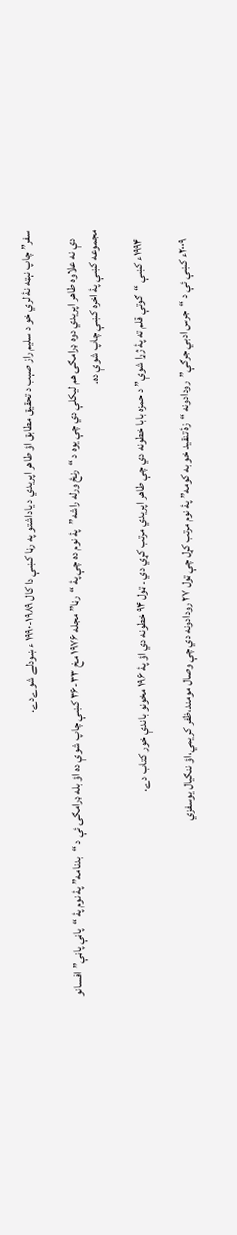سفر” چاپ نېټه نۀ لري خو د سليم راز صېب د تحقيق مطابق اؤ طاهر اپريدي د ياداشتو په رڼا کښې دا کال ۱۹۸۹-۱۹۹۰ ء ښودلے شوےدے.

    دې نه علاوه طاهر اپريدي دوه ډرامګۍ هم ليکلې دي چې يوه د “رنځ ورله راشه”پۀ نوم ده چې پۀ “رڼا” مجله ۱۹۷۶ مخ ۳۳-۳۶ کښې چاپ شوې ده اؤ بله ډرامګۍ ئې د “بدنامه” پۀ نوم پۀ “پاڼې پاڼې”افسانو مجموعه کښې پۀ اخره کښې چاپ شوې ده.

    ۱۹۹۴ء کښې “ګوتې قلم ته پۀ ژړا شوې” د حمزه بابا خطونه دي چې طاهر اپريدي مرتب کړي دي ۔ ټول ۹۴ خطونه دي اؤ پۀ ۱۹۶ مخونو باندې خور کتاب دے.

    ۲۰۰۹ء کښې ئې د “جرس ادبي جرګې”رودادونه “زۀ تنقيد خو به کومه” پۀ نوم مرتب کړل چې ټول ۲۷ رودادونه دي چې وصال مومند،ظفر کريمي،اؤ ننګيال يوسفزي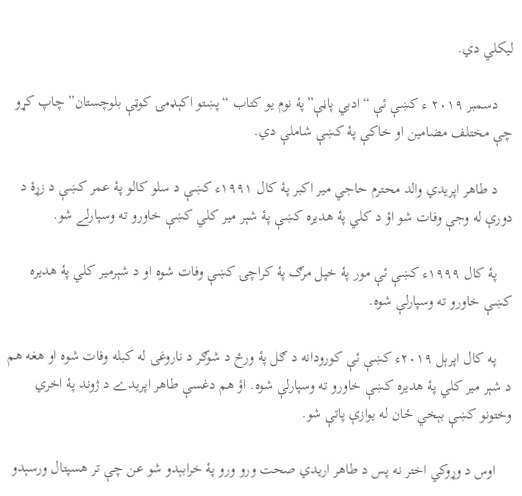ليکلي دي.

    دسمبر ۲۰۱۹ ء کښې ئې “ادبي پاڼې”پۀ نوم يو کتاب “پښتو اکېډمۍ کوټې بلوچستان” چاپ کړو چې مختلف مضامين او خاکې پۀ کښې شاملې دي.

    د طاهر اپريدي والد محترم حاجي مير اکبر پۀ کال ۱۹۹۱ء کښې د سلو کالو پۀ عمر کښې د زړۀ د دورې له وجې وفات شو اؤ د کلي پۀ هديره کښې پۀ شېر مير کلي کښې خاورو ته وسپارلے شو.

    پۀ کال ۱۹۹۹ء کښې ئې مور پۀ خپل مرګ پۀ کراچۍ کښې وفات شوه او د شېرمير کلي پۀ هديره کښې خاورو ته وسپارلې شوه.

    په کال اپرېل ۲۰۱۹ء کښې ئې کورودانه د ګل پۀ ورځ د شوګر د ناروغۍ له کبله وفات شوه او هغه هم د شېر مير کلي پۀ هديره کښې خاورو ته وسپارلې شوه. اؤ هم دغسې طاهر اپريدے د ژوند پۀ اخري وختونو کښې بېخي ځان له يوازې پاتې شو.

    اوس د وړوکي اختر نه پس د طاهر اريدي صحت ورو ورو پۀ خرابېدو شو عن چې تر هسپتال ورسېدو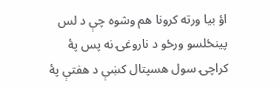اؤ بيا ورته کرونا هم وشوه چې د لس پينځلسو ورځو د ناروغۍ نه پس پۀ کراچۍ سول هسپتال کښې د هفتې پۀ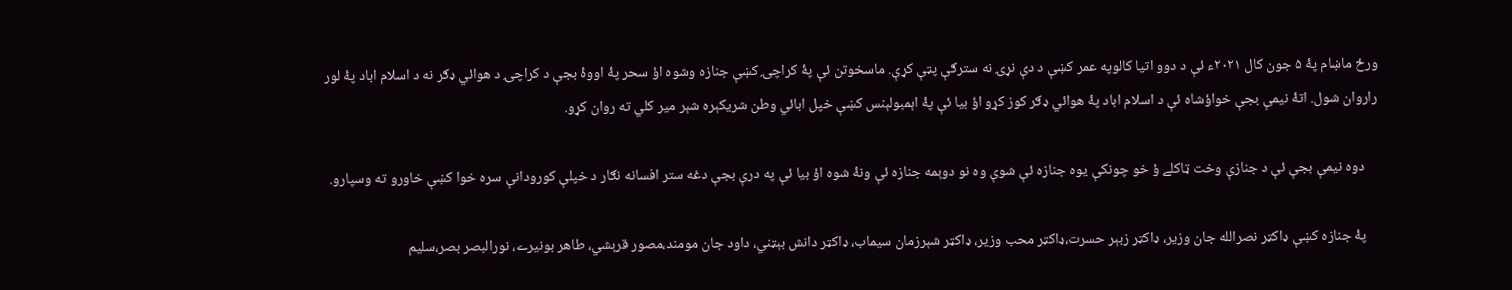ورځ ماښام پۀ ۵ جون کال ۲۰۲۱ء ئې د دوو اتيا کالوپه عمر کښې د دې نړۍ نه سترګې پټې کړې. ماسخوتن ئې پۀ کراچۍ کښې جنازه وشوه اؤ سحر پۀ اووۀ بجې د کراچۍ د هوائي ډګر نه د اسلام اباد پۀ لور راروان شول. اتۀ نيمې بجې خواؤشاه ئې د اسلام اباد پۀ هوائي ډګر کوز کړو اؤ بيا ئې پۀ اېمبولېنس کښې خپل ابائي وطن شريکېره شېر مير کلي ته روان کړو.

    دوه نيمې بجې ئې د جنازې وخت ټاکلے ؤ خو چونکې يوه جنازه ئې شوې وه نو دوېمه جنازه ئې ونۀ شوه اؤ بيا ئې په درې بجې دغه ستر افسانه نګار د خپلې کورودانې سره خوا کښې خاورو ته وسپارو.

    پۀ جنازه کښې ډاکټر نصرالله جان وزير، ډاکټر زبېر حسرت،ډاکټر محب وزير، ډاکټر شېرزمان سيماب، ډاکټر دانش بېټني، داود جان مومند،مصور قرېشي، طاهر بونيرے، نورالبصر بصر،سليم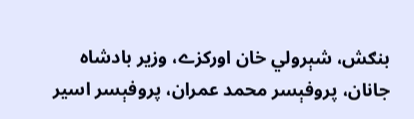بنګش، شېرولي خان اورکزے، وزير بادشاه جانان، پروفېسر محمد عمران، پروفېسر اسير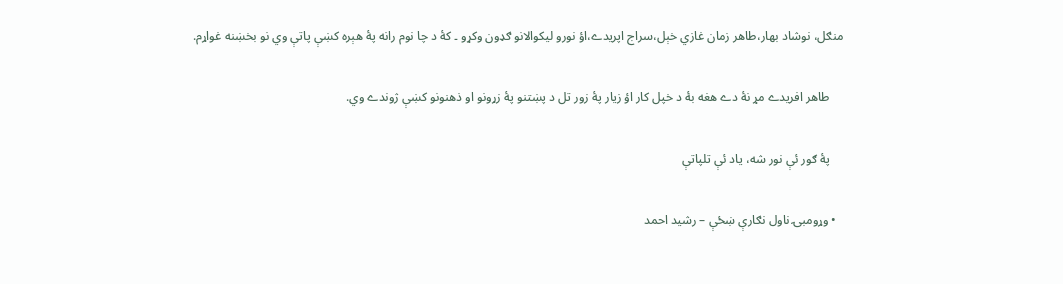منګل، نوشاد بهار،طاهر زمان غازي خېل،سراج اپريدے،اؤ نورو ليکوالانو ګډون وکړو ۔ کۀ د چا نوم رانه پۀ هېره کښې پاتې وي نو بخښنه غواړم.

    طاهر افريدے مړ نۀ دے هغه بۀ د خپل کار اؤ زيار پۀ زور تل د پښتنو پۀ زړونو او ذهنونو کښې ژوندے وي.

    پۀ ګور ئې نور شه، ياد ئې تلپاتې

  • وړومبۍ ناول نګارې ښځې – رشيد احمد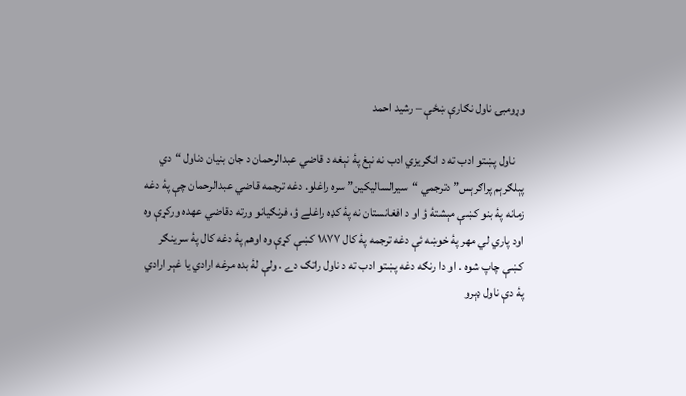وړومبۍ ناول نګارې ښځې – رشيد احمد

    ناول پښتو ادب ته د انګريزي ادب نه نېغ پۀ نېغه د قاضي عبدالرحمان د جان بنيان دناول “دي پېلګرېم پراګرېس” دترجمي “سيرالساليکين” سره راغلو. دغه ترجمه قاضي عبدالرحمان چې پۀ دغه زمانه پۀ بنو کښې مېشتۀ ؤ او د افغانستان نه پۀ کډه راغلے ؤ، فرنګيانو ورته دقاضي عهده ورکړې وه اود پاري لي مهر پۀ خوښه ئې دغه ترجمه پۀ کال ۱۸۷۷ کښې کړې وه اوهم پۀ دغه کال پۀ سرينګر کښې چاپ شوه . او دا رنګه دغه پښتو ادب ته د ناول راتګ دے . ولې لۀ بده مرغه ارادي يا غېر ارادي پۀ دې ناول ډېرو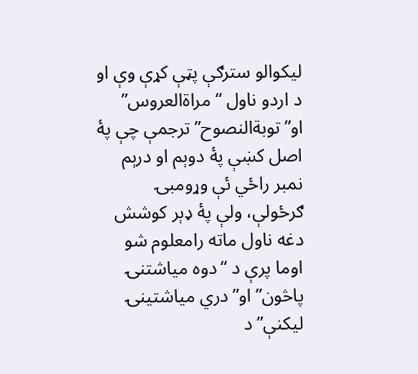ليکوالو سترګې پټې کړې وې او د اردو ناول “مراةالعروس” او”توبةالنصوح” ترجمې چې پۀ اصل کښې پۀ دوېم او درېم نمبر راځي ئې وړومبۍ ګرځولې، ولې پۀ ډېر کوشش دغه ناول ماته رامعلوم شو اوما پرې د “دوه مياشتنۍ پاڅون” او”دري مياشتينۍ ليکنې” د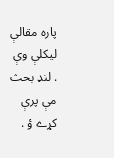پاره مقالې ليکلې وې . لنډ بحث مې پرې کړے ؤ .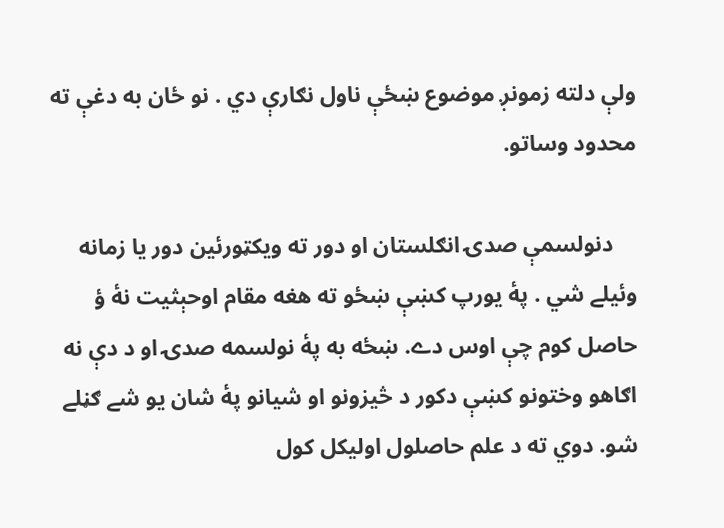ولې دلته زمونږ موضوع ښځې ناول نګارې دي . نو ځان به دغې ته محدود وساتو.

    دنولسمې صدۍ انګلستان او دور ته ويکټورئين دور يا زمانه وئيلے شي . پۀ يورپ کښې ښځو ته هغه مقام اوحېثيت نۀ ؤ حاصل کوم چې اوس دے. ښځه به پۀ نولسمه صدۍ او د دې نه اګاهو وختونو کښې دکور د څيزونو او شيانو پۀ شان يو شے ګڼلے شو. دوي ته د علم حاصلول اوليکل کول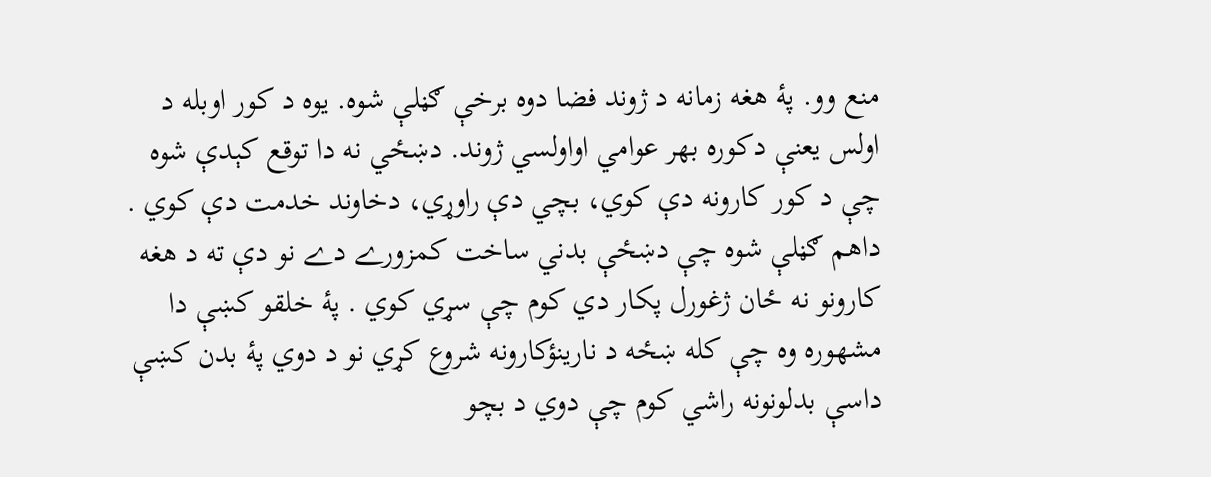منع وو. پۀ هغه زمانه د ژوند فضا دوه برخې ګڼلې شوه. يوه د کور اوبله د اولس يعنې دکوره بهر عوامي اواولسي ژوند. دښځي نه دا توقع کېدې شوه چې د کور کارونه دې کوي، بچي دې راوړي، دخاوند خدمت دې کوي . داهم ګڼلې شوه چې دښځې بدني ساخت کمزورے دے نو دې ته د هغه کارونو نه ځان ژغورل پکار دي کوم چې سړي کوي . پۀ خلقو کښې دا مشهوره وه چې کله ښځه د نارينؤکارونه شروع کړي نو د دوي پۀ بدن کښې داسې بدلونونه راشي کوم چې دوي د بچو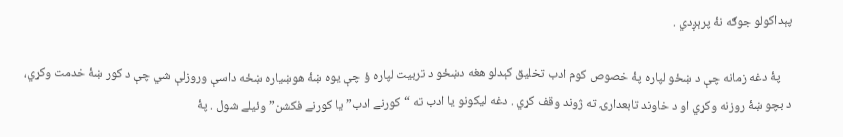پېداکولو جوګه نۀ پرېږدي .

    پۀ دغه زمانه چې د ښځو لپاره پۀ خصوص کوم ادب تخليق کېدلو هغه دښځو د تربيت لپاره ؤ چې يوه ښۀ هوښياره ښځه داسې وروزلې شي چې د کور ښۀ خدمت وکړي، د بچو ښۀ روزنه وکړي او د خاوند تابعدارۍ ته ژوند وقف کړي . دغه ليکونو يا ادب ته “کورنے ادب” يا کورنے فکشن” وئيلے شول . پۀ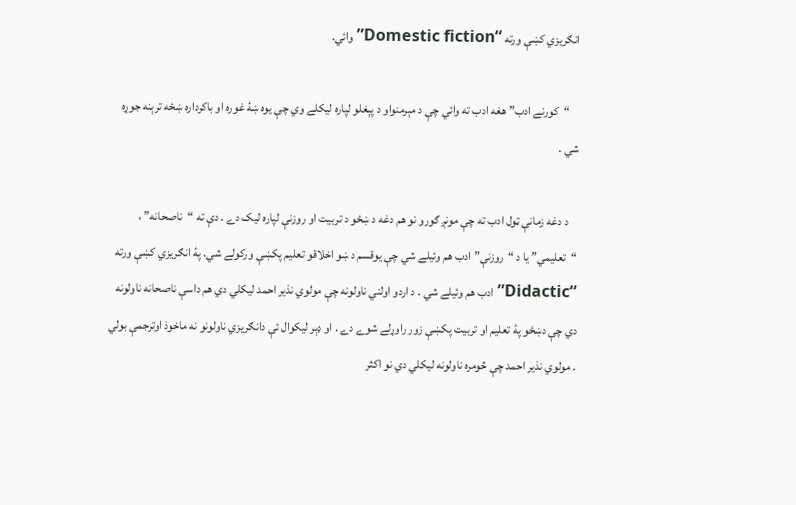انګريزي کښې ورته “Domestic fiction” وائي.

    “کورنے ادب” هغه ادب ته وائي چې د مېرمنواو د پېغلو لپاره ليکلے وي چې يوه ښۀ غوره او باکرداره ښځه ترېنه جوړه شي .

    د دغه زمانې ټول ادب ته چې مونږ ګورو نو هم دغه د ښځو د تربيت او روزنې لپاره ليک دے . دې ته “ناصحانه” ، “تعليمي” يا د “روزنې” ادب هم وئيلے شي چې يوقسم د ښو اخلاقو تعليم پکښې ورکولے شي. پۀ انګريزي کښې ورته “Didactic” ادب هم وئيلے شي . د اردو اولني ناولونه چې مولوي نذير احمد ليکلي دي هم داسې ناصحانه ناولونه دي چې دښځو پۀ تعليم او تربيت پکښې زور راوړلے شوے دے . او ډېر ليکوال ئې دانګريزي ناولونو نه ماخوذ اوترجمې بولي . مولوي نذير احمد چې څومره ناولونه ليکلي دي نو اکثر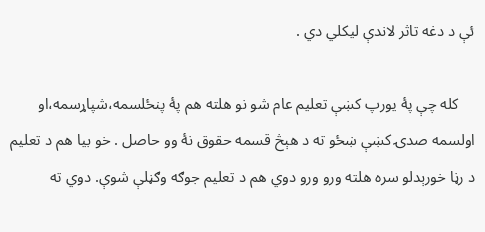ئې د دغه تاثر لاندې ليکلي دي .

    کله چې پۀ يورپ کښې تعليم عام شو نو هلته هم پۀ پنځلسمه،شپاړسمه،او اولسمه صدۍ کښې ښځو ته د هېڅ قسمه حقوق نۀ وو حاصل . خو بيا هم د تعليم د رڼا خورېدلو سره هلته ورو ورو دوي هم د تعليم جوګه وګڼلې شوې. دوي ته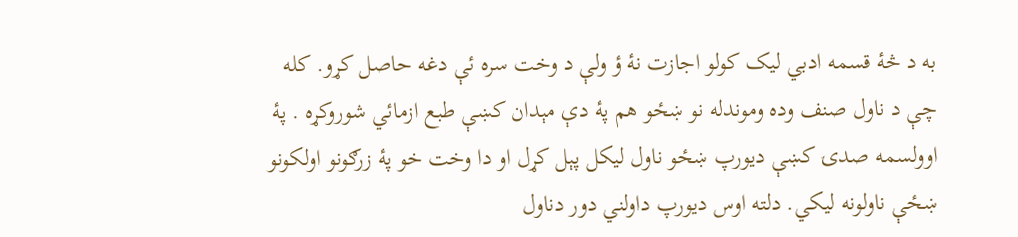به د څۀ قسمه ادبي ليک کولو اجازت نۀ ؤ ولې د وخت سره ئې دغه حاصل کړو. کله چې د ناول صنف وده وموندله نو ښځو هم پۀ دې مېدان کښې طبع ازمائي شوروکړه . پۀ اوولسمه صدۍ کښې ديورپ ښځو ناول ليکل پېل کړل او دا وخت خو پۀ زرګونو اولکونو ښځې ناولونه ليکي. دلته اوس ديورپ داولني دور دناول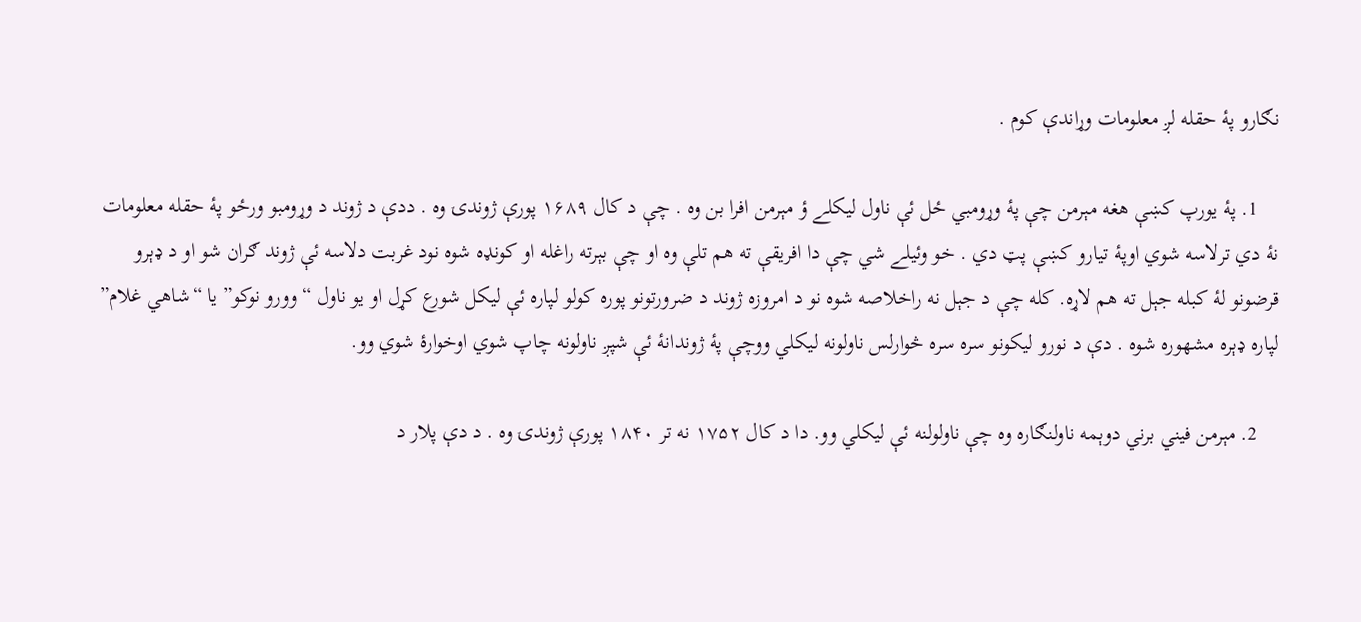نګارو پۀ حقله لږ معلومات وړاندې کوم .

    1. پۀ يورپ کښې هغه مېرمن چې پۀ وړومبي ځل ئې ناول ليکلے ؤ مېرمن افرا بن وه . چې د کال ۱۶۸۹ پورې ژوندۍ وه . ددې د ژوند د وړومبو ورځو پۀ حقله معلومات نۀ دي ترلاسه شوي اوپۀ تيارو کښې پټ دي . خو وئيلے شي چې دا افريقې ته هم تلې وه او چې بېرته راغله او کونډه شوه نود غربت دلاسه ئې ژوند ګران شو او د ډېرو قرضونو لۀ کبله جېل ته هم لاړه. کله چې د جېل نه راخلاصه شوه نو د امروزه ژوند د ضرورتونو پوره کولو لپاره ئې ليکل شورع کړل او يو ناول “وورو نوکو” يا “شاهي غلام” لپاره ډېره مشهوره شوه . دې د نورو ليکونو سره سره څوارلس ناولونه ليکلي ووچې پۀ ژوندانۀ ئې شپږ ناولونه چاپ شوي اوخوارۀ شوي وو.

    2. مېرمن فيني برني دوېمه ناولنګاره وه چې ناولولنه ئې ليکلي وو. دا د کال ۱۷۵۲ نه تر ۱۸۴۰ پورې ژوندۍ وه . د دې پلار د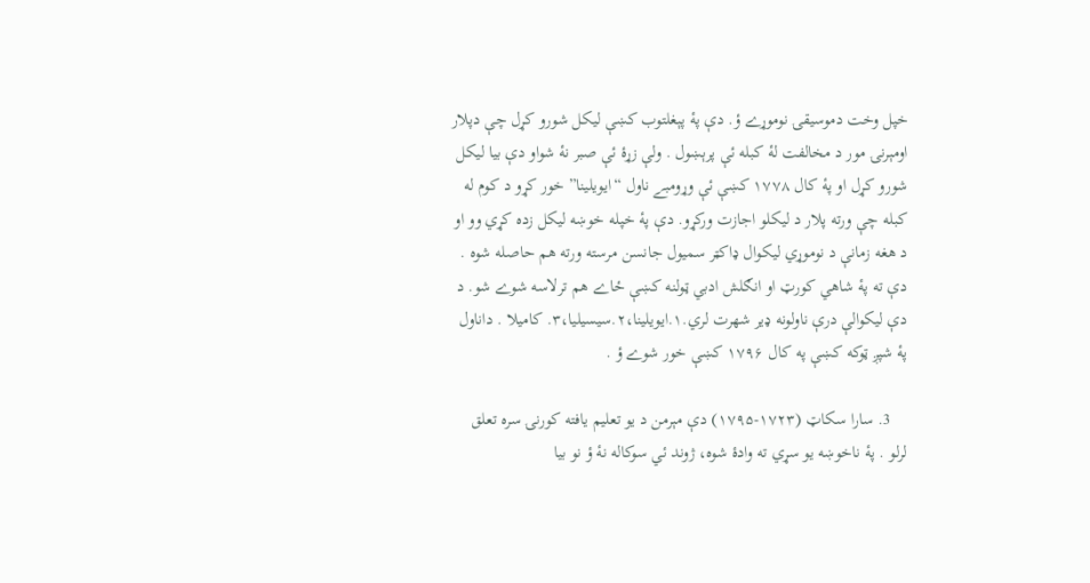خپل وخت دموسيقۍ نوموړے ؤ. دې پۀ پېغلتوب کښې ليکل شورو کړل چې دپلار اومېرنۍ مور د مخالفت لۀ کبله ئې پرېښول . ولې زړۀ ئې صبر نۀ شواو دې بيا ليکل شورو کړل او پۀ کال ۱۷۷۸ کښې ئې وړومبے ناول “ايويلينا” خور کړو د کوم له کبله چې ورته پلار د ليکلو اجازت ورکړو. دې پۀ خپله خوښه ليکل زده کړي وو او د هغه زمانې د نوموړي ليکوال ډاکټر سميول جانسن مرسته ورته هم حاصله شوه . دې ته پۀ شاهي کورټ او انګلش ادبي ټولنه کښې ځاے هم ترلاسه شوے شو. د دې ليکوالې درې ناولونه ډير شهرت لري.۱.ايويلينا،۲.سيسيليا،۳. کاميلا . داناول پۀ شپږ ټوکه کښې په کال ۱۷۹۶ کښې خور شوے ؤ .

    3. سارا سکاټ (۱۷۲۳-۱۷۹۵) دې مېرمن د يو تعليم يافته کورنۍ سره تعلق لرلو . پۀ ناخوښه يو سړي ته وادۀ شوه، ژوند ئي سوکاله نۀ ؤ نو بيا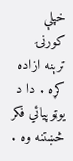خپلې کورنۍ ترېنه ازاده کړه . دا د يوټوپيائي فکر څښتنه وه .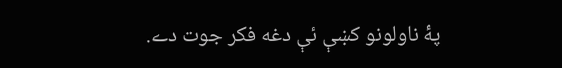پۀ ناولونو کښې ئې دغه فکر جوت دے.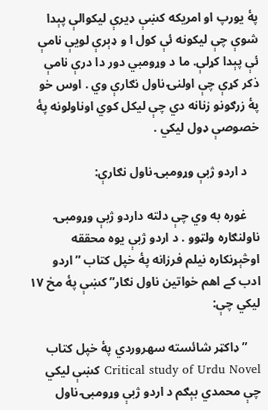پۀ يورپ او امريکه کښې ډيرې ليکوالې پېدا شوې چې ليکونه ئې کول ا و ډېرې لويې نامې ئې پېدا کړلې. ما د وړومبي دور دا درې نامې ذکر کړې چې اولنۍ ناول نګارې وي . اوس خو پۀ زرګونو زنانه دي چې ليکل کوي اوناولونه پۀ خصوصې ډول ليکي .

    د اردو ژبې وړومبۍ ناول نګارې:

    غوره به وي چې دلته داردو ژبې وړومبۍ ناولنګاره ولټوو . د اردو ژبې يوه محققه اوڅېړنکاره نيلم فرزانه پۀ خپل کتاب ” اردو ادب کے اهم خواتين ناول نګار” کښې پۀ مخ ۱۷ ليکي چې:

    ” ډاکټر شائسته سهروردي پۀ خپل کتاب Critical study of Urdu Novel کښې ليکي چې محمدي بېګم د اردو ژبې وړومبۍ ناول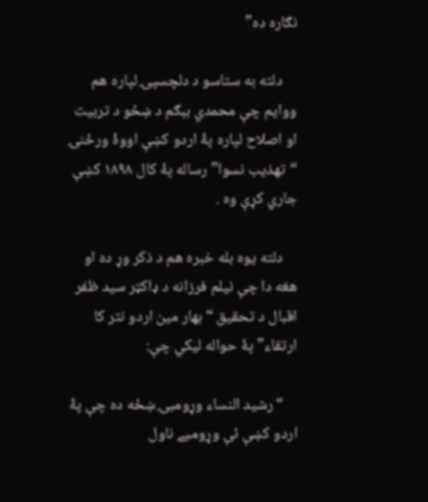نګاره ده”

    دلته به ستاسو د دلچسپۍ لپاره هم ووايم چې محمدي بېګم د ښځو د تربيت او اصلاح لپاره پۀ اردو کښې اووۀ ورځنۍ “تهذيب نسوا” رساله پۀ کال ۱۸۹۸ کښې جاري کړې وه .

    دلته يوه بله خبره هم د ذکر وړ ده او هغه دا چې نيلم فرزانه د ډاکټر سيد ظفر اقبال د تحقيق “بهار مين اردو نثر کا ارتقاء” پۀ حواله ليکي چې:

    “رشيد النساء وړومبۍ ښځه ده چې پۀ اردو کښې ئې وړومبے ناول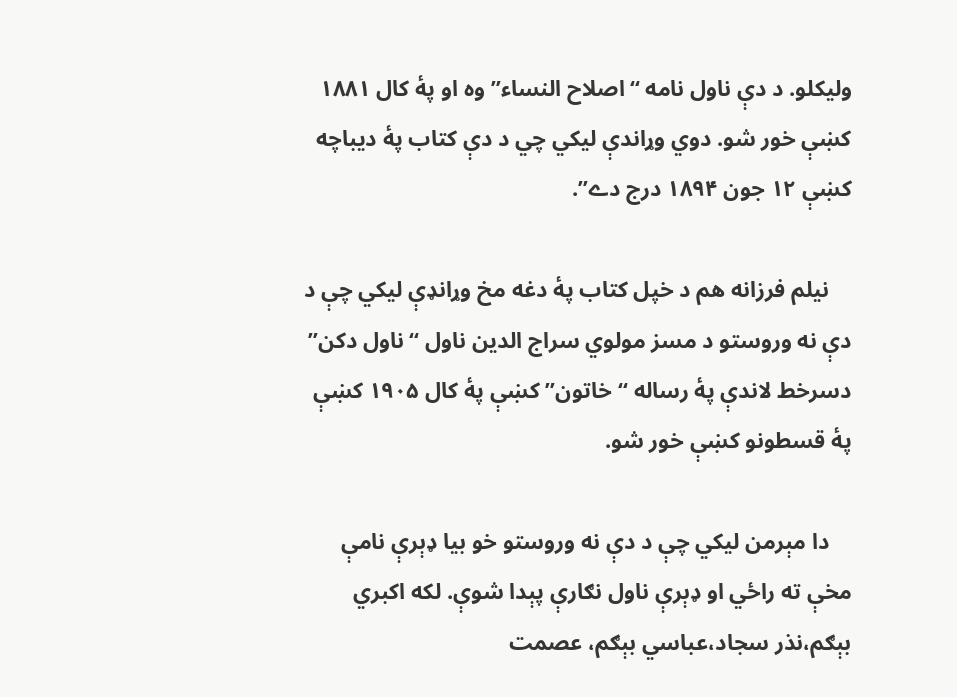وليکلو. د دې ناول نامه “اصلاح النساء” وه او پۀ کال ۱۸۸۱ کښې خور شو. دوي وړاندې ليکي چي د دې کتاب پۀ ديباچه کښې ۱۲ جون ۱۸۹۴ درج دے”.

    نيلم فرزانه هم د خپل کتاب پۀ دغه مخ وړانډې ليکي چې د دې نه وروستو د مسز مولوي سراج الدين ناول “ناول دکن” دسرخط لاندې پۀ رساله “خاتون” کښې پۀ کال ۱۹۰۵ کښې پۀ قسطونو کښې خور شو.

    دا مېرمن ليکي چې د دې نه وروستو خو بيا ډېرې نامې مخې ته راځي او ډېرې ناول نګارې پېدا شوې. لکه اکبري بېګم،نذر سجاد،عباسي بېګم، عصمت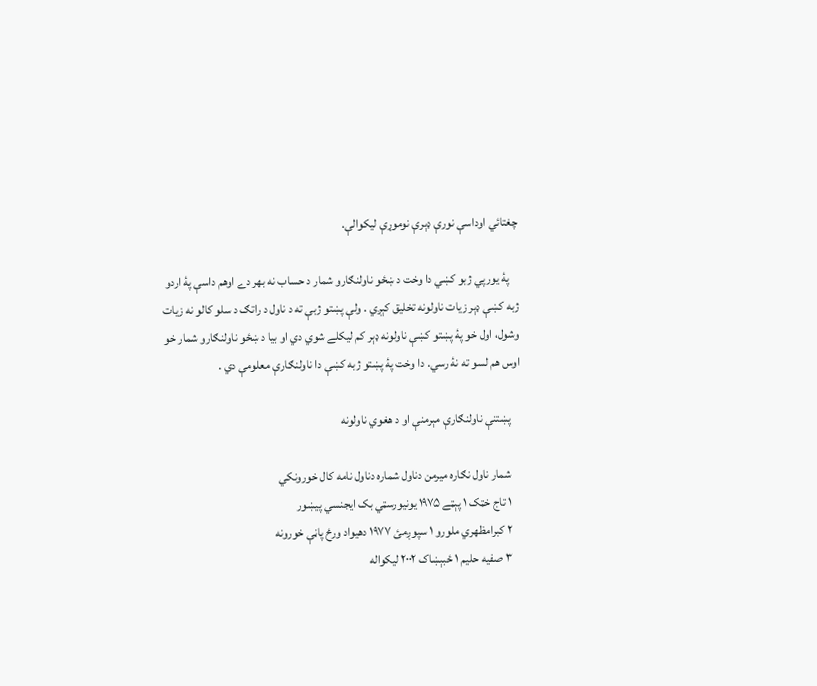چغتائي اوداسې نورې ډېرې نوموړې ليکوالې.

    پۀ يورپي ژبو کښي دا وخت د ښځو ناولنګارو شمار د حساب نه بهر دے اوهم داسې پۀ اردو ژبه کښې ډېر زيات ناولونه تخليق کېږي . ولې پښتو ژبې ته د ناول د راتګ د سلو کالو نه زيات وشول، اول خو پۀ پښتو کښې ناولونه ډېر کم ليکلے شوي دي او بيا د ښځو ناولنګارو شمار خو اوس هم لسو ته نۀ رسي. دا وخت پۀ پښتو ژبه کښې دا ناولنګارې معلومې دي .

    پښتنې ناولنګارې مېرمنې او د هغوي ناولونه

    شمار ناول نګاره ميرمن دناول شماره دناول نامه کال خورونکي
    ۱ تاج خټک ۱ پېټے ۱۹۷۵ يونيورسټي بک ايجنسي پيښور
    ۲ کبرامظهري ملورو ۱ سپوږمئ ۱۹۷۷ دهيواد ورځ پاڼې خورونه
    ۳ صفيه حليم ۱ ځبېښاک ۲۰۰۲ ليکواله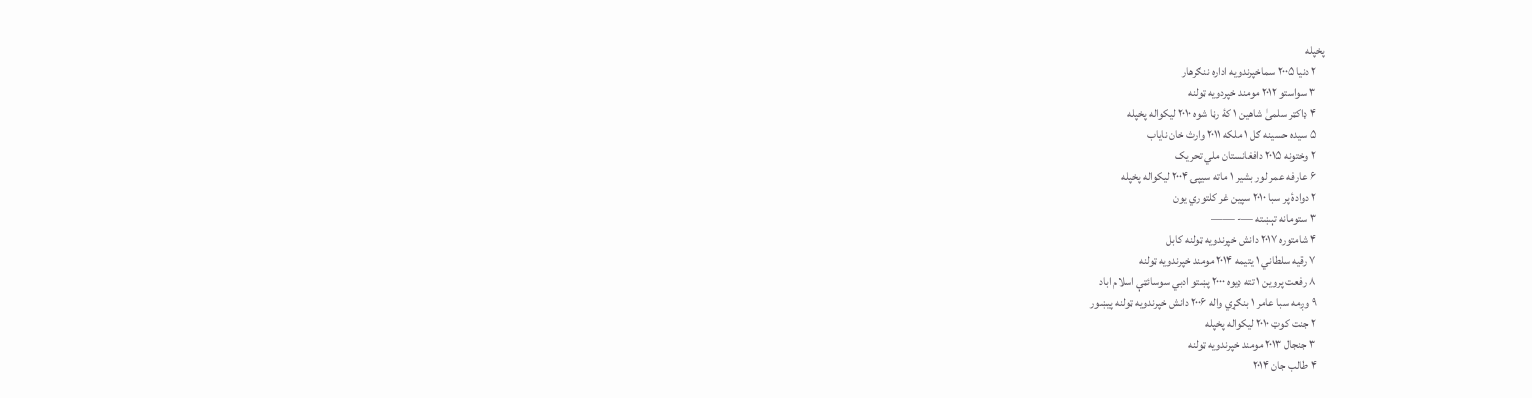پخپله
    ۲ دنيا ۲۰۰۵ سماخپرندويه اداره ننګرهار
    ۳ سواستو ۲۰۱۲ مومند خپردويه ټولنه
    ۴ ډاکټر سلمیٰ شاهين ۱ کۀ رڼا شوه ۲۰۱۰ ليکواله پخپله
    ۵ سيده حسينه ګل ۱ ملکه ۲۰۱۱ وارث خان ناياب
    ۲ وختونه ۲۰۱۵ دافغانستان ملي تحريک
    ۶ عارفه عمر لور بشير ۱ ماته سيپۍ ۲۰۰۴ ليکواله پخپله
    ۲ دوادۀ پر سبا ۲۰۱۰ سپين غر کلتوري يون
    ۳ ستومانه تېښته —- ——
    ۴ شامتوره ۲۰۱۷ دانش خپرندويه ټولنه کابل
    ۷ رقيه سلطاني ۱ يتيمه ۲۰۱۴ مومند خپرندويه ټولنه
    ۸ رفعت پروين ۱ تته ډيوه ۲۰۰۰ پښتو ادبي سوسائټې اسلام اباد
    ۹ وږمه سبا عامر ۱ بنګړي واله ۲۰۰۶ دانش خپرندويه ټولنه پيښور
    ۲ جنت کوټ ۲۰۱۰ ليکواله پخپله
    ۳ جنجال ۲۰۱۳ مومند خپرندويه ټولنه
    ۴ طالب جان ۲۰۱۴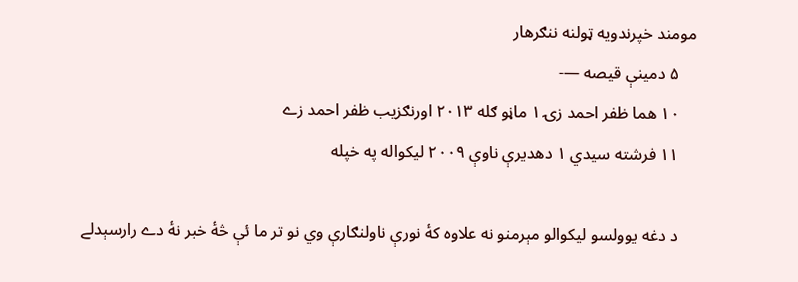مومند خپرندويه ټولنه ننګرهار
    ۵ دمينې قيصه —-
    ۱۰ هما ظفر احمد زۍ ۱ ماڼو ګله ۲۰۱۳ اورنګزيب ظفر احمد زے
    ۱۱ فرشته سيدي ۱ دهديرې ناوې ۲۰۰۹ ليکواله په خپله

    د دغه يوولسو ليکوالو مېرمنو نه علاوه کۀ نورې ناولنګارې وي نو تر ما ئې څۀ خبر نۀ دے رارسېدلے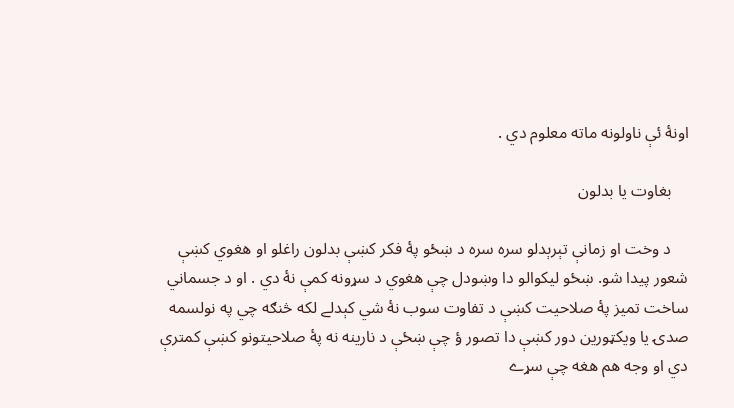اونۀ ئې ناولونه ماته معلوم دي .

    بغاوت يا بدلون

    د وخت او زمانې تېرېدلو سره سره د ښځو پۀ فکر کښې بدلون راغلو او هغوي کښې شعور پيدا شو. ښځو ليکوالو دا وښودل چې هغوي د سړونه کمې نۀ دي . او د جسماني ساخت تميز پۀ صلاحيت کښې د تفاوت سوب نۀ شي کېدلے لکه څنګه چي په نولسمه صدۍ يا ويکټورين دور کښې دا تصور ؤ چې ښځې د نارينه نه پۀ صلاحيتونو کښې کمترې دي او وجه هم هغه چې سړے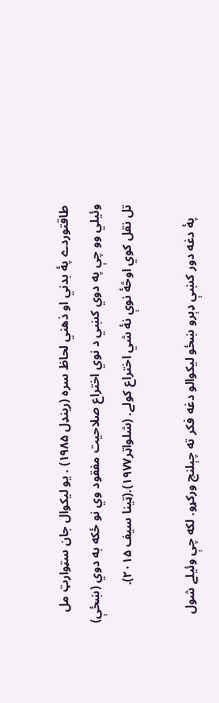طاقتوردے پۀ بدني او ذهني لحاظ سره (رينډل ۱۹۸۵) . يو ليکوال جان سټوارټ مل وئيلي وو چې په دوي کښي د نوي اختراع صلاحيت مفقود وي نو ځکه به دوي (ښځې) تل نقل کوي اوڅۀ نوې نۀ شي اختراع کولے. (شلواټر۱۹۷۷).(ټينا سيف ۲۰۱۵).

    پۀ دغه دور کښې ډېرو ښځو ليکوالو دغه فکر ته چېلنج ورکړو. لکه چې وئيلے شول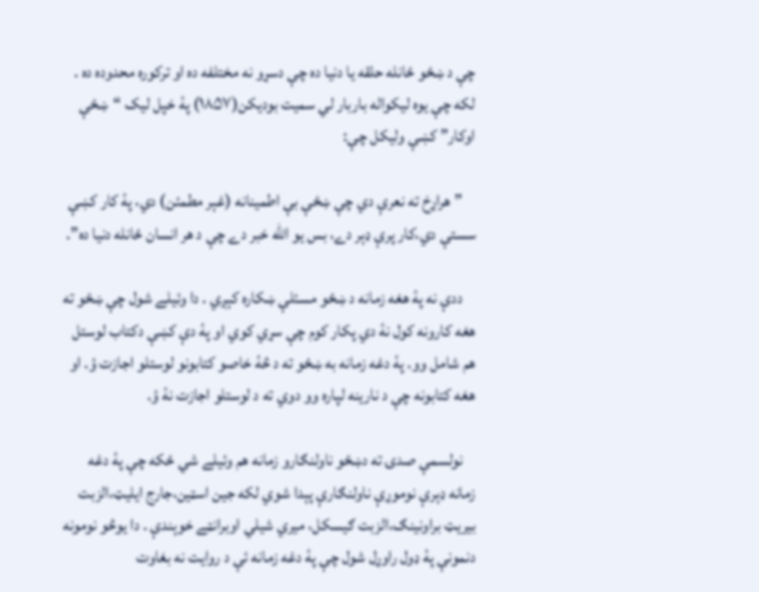چې د ښځو ځانله حلقه يا دنيا ده چې دسړو نه مختلفه ده او ترکوره محدوده ده . لکه چې يوه ليکواله باربار لي سميت بوديکن(۱۸۵۷) پۀ خپل ليک “ښځې اوکار” کښې وليکل چې:

    ” هراړخ ته نعرې دي چې ښځې بې اطمينانه (غېر مطمئن) دي، پۀ کار کښې سستې دي،کار پرې ډېر دے، بس يو الله خبر دے چې د هر انسان ځانله دنيا ده”.

    ددې نه پۀ هغه زمانه د ښځو مسئلې ښکاره کېږي . دا وئيلے شول چې ښځو ته هغه کارونه کول نۀ دي پکار کوم چې سړي کوي او پۀ دې کښې دکتاب لوستل هم شامل وو. پۀ دغه زمانه به ښځو ته د څۀ خاصو کتابونو لوستلو اجازت ؤ. او هغه کتابونه چې د نارينه لپاره وو دوي ته د لوستلو اجازت نۀ ؤ.

    نولسمې صدۍ ته دښځو ناولنګارو زمانه هم وئيلے شي ځکه چې پۀ دغه زمانه ډېرې نوموړې ناولنګارې پېدا شوي لکه جين اسټين،جارج ايليټ،الزبت بيريټ براونينګ،الزبت ګيسکل، ميري شيلي اوبرانټے خوېندې . دا يوڅو نومونه دنمونې پۀ ډول راوړل شول چې پۀ دغه زمانه ئې د روايت نه بغاوت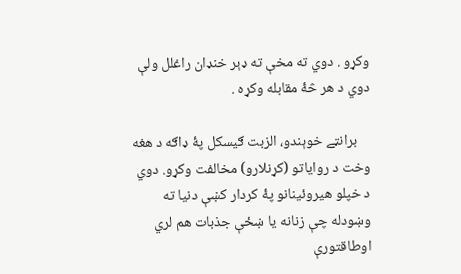وکړو . دوي ته مخې ته ډېر خنډان راغلل ولې دوي د هر څۀ مقابله وکړه .

    برانټے خوېندو، الزبت ګيسکل پۀ ډاګه د هغه وخت د رواياتو (کړنلارو) مخالفت وکړو. دوي د خپلو هيروئينانو پۀ کردار کښې دنيا ته وښودله چې زنانه يا ښځې جذبات هم لري اوطاقتورې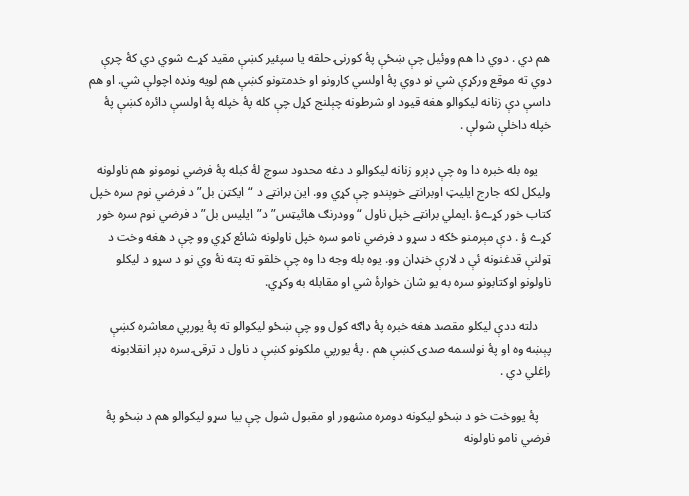هم دي . دوي دا هم ووئيل چې ښځې پۀ کورنۍ حلقه يا سپئير کښې مقيد کړے شوي دي کۀ چرې دوي ته موقع ورکړې شي نو دوي پۀ اولسي کارونو او خدمتونو کښې هم لويه ونډه اچولې شي. او هم داسې دې زنانه ليکوالو هغه قيود او شرطونه چېلنج کړل چې کله پۀ خپله پۀ اولسې دائره کښې پۀ خپله داخلې شولې .

    يوه بله خبره دا وه چې ډېرو زنانه ليکوالو د دغه محدود سوچ لۀ کبله پۀ فرضي نومونو هم ناولونه وليکل لکه جارج ايليټ اوبرانټے خوېندو چې کړي وو. اين برانټے د “ايکټن بل” د فرضي نوم سره خپل کتاب خور کړےؤ .ايملي برانټے خپل ناول “وودرنګ هائيټس” د”ايليس بل” د فرضي نوم سره خور کړے ؤ . دې مېرمنو ځکه د سړو د فرضي نامو سره خپل ناولونه شائع کړي وو چې د هغه وخت د ټولنې قدغنونه ئې د لارې خڼډان وو. يوه بله وجه دا وه چې خلقو ته پته نۀ وي نو د سړو د ليکلو ناولونو اوکتابونو سره به يو شان خوارۀ شي او مقابله به وکړي.

    دلته ددې ليکلو مقصد هغه خبره پۀ ډاګه کول وو چې ښځو ليکوالو ته پۀ يورپي معاشره کښې پېښه وه او پۀ نولسمه صدۍ کښې هم . پۀ يورپي ملکونو کښې د ناول د ترقۍ سره ډېر انقلابونه راغلي دي .

    پۀ يووخت خو د ښځو ليکونه دومره مشهور او مقبول شول چې بيا سړو ليکوالو هم د ښځو پۀ فرضي نامو ناولونه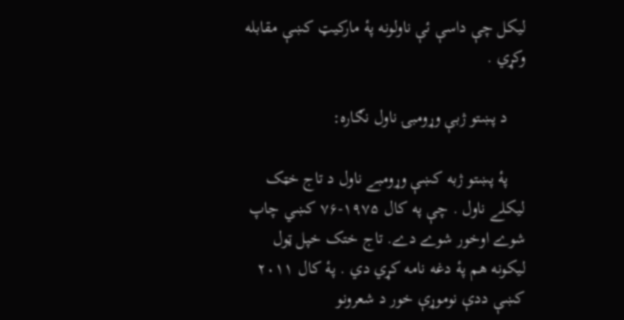ليکل چې داسې ئې ناولونه پۀ مارکيټ کښې مقابله وکړي .

    د پښتو ژبې وړومبۍ ناول نګاره:

    پۀ پښتو ژبه کښې وړومبے ناول د تاج خټک ليکلے ناول . چې په کال ۱۹۷۵-۷۶ کښي چاپ شوے اوخور شوے دے. تاج ختک خپل ټول ليکونه هم پۀ دغه نامه کړي دي . پۀ کال ۲۰۱۱ کښې ددې نوموړې خور د شعرونو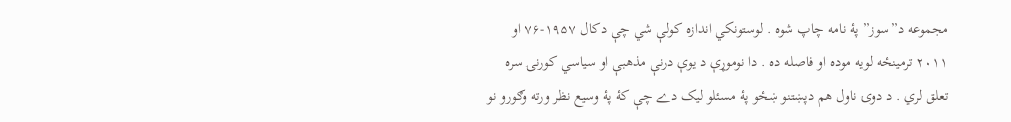مجموعه د”سوز” پۀ نامه چاپ شوه . لوستونکي اندازه کولې شي چې دکال ۱۹۵۷-۷۶ او ۲۰۱۱ ترمينځه لويه موده او فاصله ده . دا نوموړې د يوې درنې مذهبې او سياسي کورنۍ سره تعلق لري . د دوۍ ناول هم دپښتنو ښځو پۀ مسئلو ليک دے چې کۀ پۀ وسيع نظر ورته وګورو نو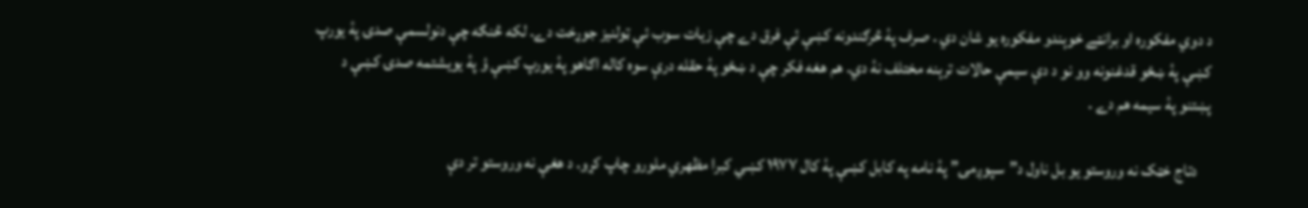د دوي مفکوره او برانټے خوېندو مفکوره يو شان دي . صرف پۀ څرګندونه کښې ئې فرق دے چې زيات سوب ئې ټولنيز جوړخت دے. لکه څنګه چې دنولسمې صدۍ پۀ يورپ کښې پۀ ښځو قدغنونه وو نو د دې سيمې حالات ترېنه مختلف نۀ دي. هم هغه فکر چې د ښځو پۀ حقله درې سوه کاله اګاهو پۀ يورپ کښې ؤ پۀ يويشتمه صدۍ کښې د پښتنو پۀ سيمه هم دے .

    دتاج خټک نه وروستو يو بل ناول د”سپوږمۍ” پۀ نامه په کابل کښې پۀ کال ۱۹۷۷ کښي کبرا مظهري ملورو چاپ کړو. د هغې نه وروستو تر دې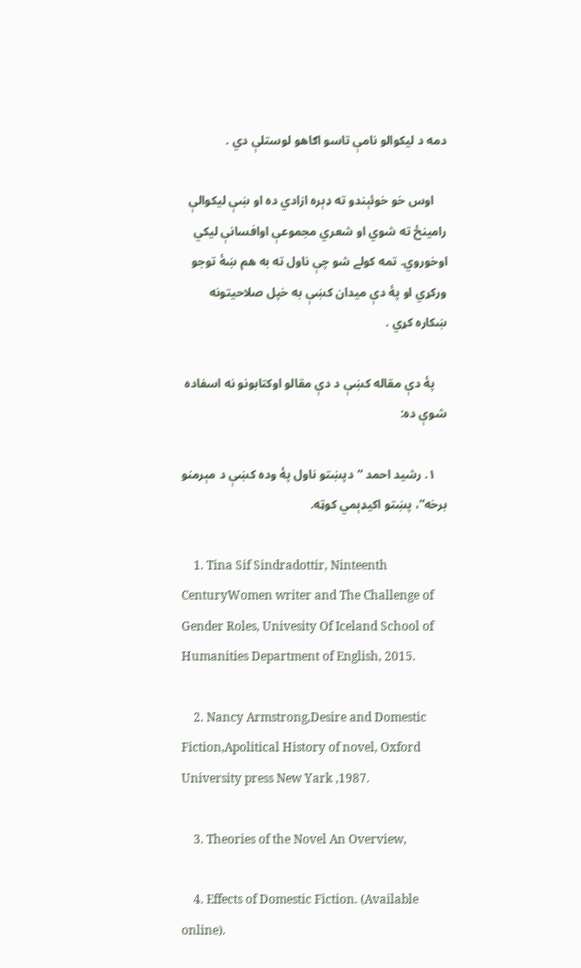دمه د ليکوالو نامې تاسو اګاهو لوستلې دي .

    اوس خو خوئېندو ته ډېره ازادي ده او ښې ليکوالې رامينځ ته شوي او شعري مجموعې اوافسانې ليکي اوخوروي. تمه کولے شو چې ناول ته به هم ښۀ توجو ورکړي او پۀ دې ميدان کښې به خپل صلاحيتونه ښکاره کړي .

    پۀ دې مقاله کښې د دې مقالو اوکتابونو نه اسفاده شوې ده:

    ۱. رشيد احمد “دپښتو ناول پۀ وده کښې د مېرمنو برخه”، پښتو اکيډېمي کوټه.

    1. Tina Sif Sindradottir, Ninteenth CenturyWomen writer and The Challenge of Gender Roles, Univesity Of Iceland School of Humanities Department of English, 2015.

    2. Nancy Armstrong,Desire and Domestic Fiction,Apolitical History of novel, Oxford University press New Yark ,1987.

    3. Theories of the Novel An Overview,

    4. Effects of Domestic Fiction. (Available online).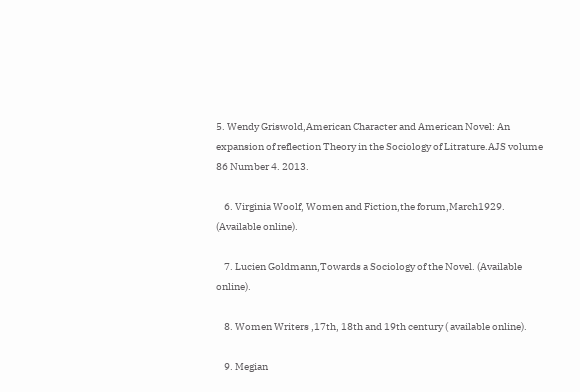5. Wendy Griswold,American Character and American Novel: An expansion of reflection Theory in the Sociology of Litrature.AJS volume 86 Number 4. 2013.

    6. Virginia Woolf, Women and Fiction,the forum,March1929. (Available online).

    7. Lucien Goldmann,Towards a Sociology of the Novel. (Available online).

    8. Women Writers ,17th, 18th and 19th century ( available online).

    9. Megian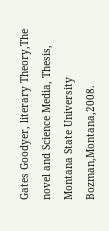Gates Goodyer, literary Theory,The novel and Science Media, Thesis, Montana State University Bozman,Montana,2008.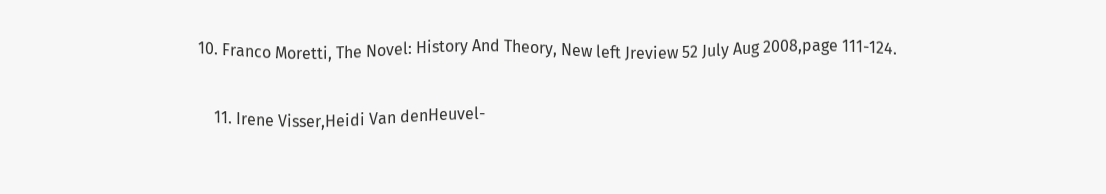10. Franco Moretti, The Novel: History And Theory, New left Jreview 52 July Aug 2008,page 111-124.

    11. Irene Visser,Heidi Van denHeuvel-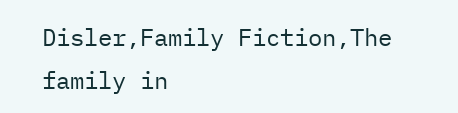Disler,Family Fiction,The family in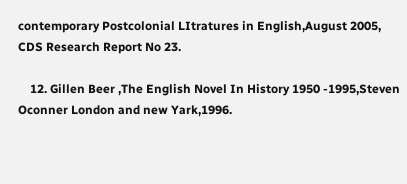contemporary Postcolonial LItratures in English,August 2005, CDS Research Report No 23.

    12. Gillen Beer ,The English Novel In History 1950 -1995,Steven Oconner London and new Yark,1996.